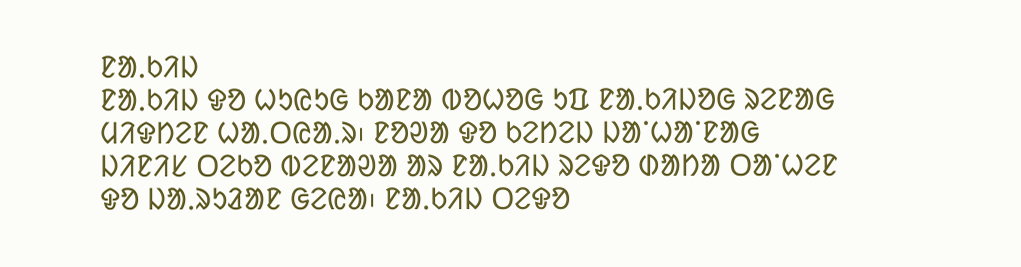ᱱᱟᱹᱠᱤᱡ
ᱱᱟᱹᱠᱤᱡ ᱫᱚ ᱦᱩᱭᱩᱜ ᱠᱟᱱᱟ ᱵᱚᱦᱚᱜ ᱩᱯ ᱱᱟᱹᱠᱤᱡᱚᱜ ᱨᱮᱱᱟᱜ ᱢᱤᱫᱴᱮᱱ ᱦᱟᱹᱛᱭᱟᱹᱨ᱾ ᱱᱚᱣᱟ ᱫᱚ ᱠᱮᱴᱮᱡ ᱡᱟᱸᱦᱟᱸᱱᱟᱜ ᱡᱤᱱᱤᱥ ᱛᱮᱠᱚ ᱵᱮᱱᱟᱣᱟ ᱟᱨ ᱱᱟᱹᱠᱤᱡ ᱨᱮᱫᱚ ᱰᱟᱴᱟ ᱛᱟᱸᱦᱮᱱ ᱫᱚ ᱡᱟᱹᱨᱩᱲᱟᱱ ᱜᱮᱭᱟ᱾ ᱱᱟᱹᱠᱤᱡ ᱛᱮᱫᱚ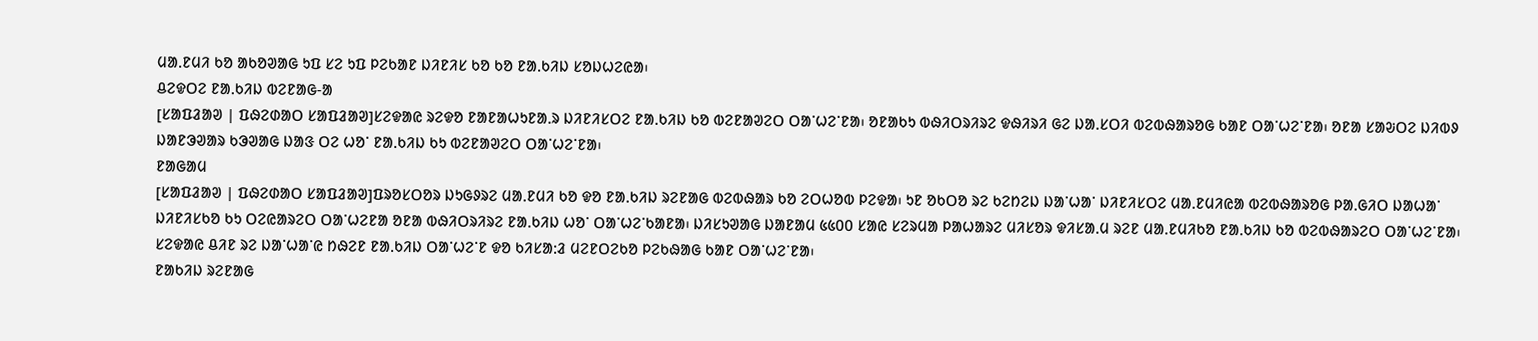ᱢᱟᱹᱱᱢᱤ ᱠᱚ ᱟᱠᱚᱣᱟᱜ ᱩᱯ ᱥᱮ ᱩᱯ ᱞᱮᱠᱟᱱ ᱡᱤᱱᱤᱥ ᱠᱚ ᱠᱚ ᱱᱟᱹᱠᱤᱡ ᱥᱚᱡᱦᱮᱭᱟ᱾
ᱪᱮᱫᱛᱮ ᱱᱟᱹᱠᱤᱡ ᱵᱮᱱᱟᱜ-ᱟ
[ᱥᱟᱯᱲᱟᱣ | ᱯᱷᱮᱰᱟᱛ ᱥᱟᱯᱲᱟᱣ]ᱥᱮᱫᱟᱭ ᱨᱮᱫᱚ ᱱᱟᱱᱟᱦᱩᱱᱟᱹᱨ ᱡᱤᱱᱤᱥᱛᱮ ᱱᱟᱹᱠᱤᱡ ᱠᱚ ᱵᱮᱱᱟᱣᱮᱛ ᱛᱟᱸᱦᱮᱸᱱᱟ᱾ ᱚᱱᱟᱠᱩ ᱵᱷᱤᱛᱨᱤᱨᱮ ᱫᱷᱤᱨᱤ ᱜᱮ ᱡᱟᱹᱥᱛᱤ ᱵᱮᱵᱷᱟᱨᱚᱜ ᱠᱟᱱ ᱛᱟᱸᱦᱮᱸᱱᱟ᱾ ᱚᱱᱟ ᱥᱟᱶᱛᱮ ᱡᱤᱵᱽ ᱡᱟᱱᱳᱣᱟᱨ ᱠᱳᱣᱟᱜ ᱡᱟᱝ ᱛᱮ ᱦᱚᱸ ᱱᱟᱹᱠᱤᱡ ᱠᱩ ᱵᱮᱱᱟᱣᱮᱛ ᱛᱟᱸᱦᱮᱸᱱᱟ᱾
ᱱᱟᱜᱟᱢ
[ᱥᱟᱯᱲᱟᱣ | ᱯᱷᱮᱰᱟᱛ ᱥᱟᱯᱲᱟᱣ]ᱯᱨᱚᱥᱛᱚᱨ ᱡᱩᱜᱽᱨᱮ ᱢᱟᱹᱱᱢᱤ ᱠᱚ ᱫᱚ ᱱᱟᱹᱠᱤᱡ ᱨᱮᱱᱟᱜ ᱵᱮᱵᱷᱟᱨ ᱠᱚ ᱮᱛᱦᱚᱵ ᱞᱮᱫᱟ᱾ ᱩᱱ ᱚᱠᱛᱚ ᱨᱮ ᱠᱮᱴᱮᱡ ᱡᱟᱸᱦᱟᱸ ᱡᱤᱱᱤᱥᱛᱮ ᱢᱟᱹᱱᱢᱤᱭᱟ ᱵᱮᱵᱷᱟᱨᱚᱜ ᱞᱟᱹᱜᱤᱛ ᱡᱟᱦᱟᱸ ᱡᱤᱱᱤᱥᱠᱚ ᱠᱩ ᱛᱮᱭᱟᱨᱮᱛ ᱛᱟᱸᱦᱮᱱᱟ ᱚᱱᱟ ᱵᱷᱤᱛᱨᱤᱨᱮ ᱱᱟᱹᱠᱤᱡ ᱦᱚᱸ ᱛᱟᱸᱦᱮᱸᱠᱟᱱᱟ᱾ ᱡᱤᱥᱩᱣᱟᱜ ᱡᱟᱱᱟᱢ ᱕᱕᱐᱐ ᱥᱟᱭ ᱥᱮᱨᱢᱟ ᱞᱟᱦᱟᱨᱮ ᱢᱤᱥᱚᱨ ᱫᱤᱥᱟᱹᱢ ᱨᱮᱱ ᱢᱟᱹᱱᱢᱤᱠᱚ ᱱᱟᱹᱠᱤᱡ ᱠᱚ ᱵᱮᱵᱷᱟᱨᱮᱛ ᱛᱟᱸᱦᱮᱸᱱᱟ᱾ ᱥᱮᱫᱟᱭ ᱪᱤᱱ ᱨᱮ ᱡᱟᱸᱦᱟᱸᱭ ᱴᱷᱮᱱ ᱱᱟᱹᱠᱤᱡ ᱛᱟᱸᱦᱮᱸᱱ ᱫᱚ ᱠᱤᱥᱟᱺᱲ ᱢᱮᱱᱛᱮᱠᱚ ᱞᱮᱠᱷᱟᱜ ᱠᱟᱱ ᱛᱟᱸᱦᱮᱸᱱᱟ᱾
ᱱᱟᱠᱤᱡ ᱨᱮᱱᱟᱜ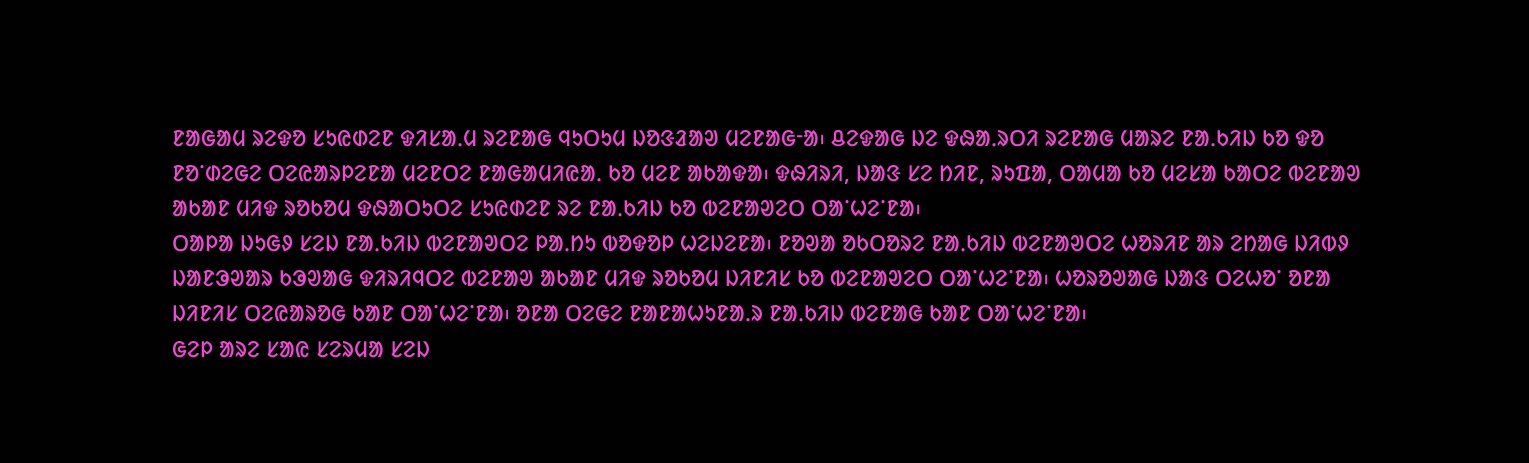ᱱᱟᱜᱟᱢ ᱨᱮᱫᱚ ᱥᱩᱭᱰᱮᱱ ᱫᱤᱥᱟᱹᱢ ᱨᱮᱱᱟᱜ ᱧᱩᱛᱩᱢ ᱡᱚᱝᱲᱟᱣ ᱢᱮᱱᱟᱜᱼᱟ᱾ ᱪᱮᱫᱟᱜ ᱡᱮ ᱫᱷᱟᱹᱨᱛᱤ ᱨᱮᱱᱟᱜ ᱢᱟᱨᱮ ᱱᱟᱹᱠᱤᱡ ᱠᱚ ᱫᱚ ᱱᱚᱸᱰᱮᱜᱮ ᱛᱮᱭᱟᱨᱞᱮᱱᱟ ᱢᱮᱱᱛᱮ ᱱᱟᱜᱟᱢᱤᱭᱟᱹ ᱠᱚ ᱢᱮᱱ ᱟᱠᱟᱫᱟ᱾ ᱫᱷᱤᱨᱤ, ᱡᱟᱝ ᱥᱮ ᱴᱤᱱ, ᱨᱩᱯᱟ, ᱛᱟᱢᱟ ᱠᱚ ᱢᱮᱥᱟ ᱠᱟᱛᱮ ᱵᱮᱱᱟᱣ ᱟᱠᱟᱱ ᱢᱤᱫ ᱨᱚᱠᱚᱢ ᱫᱷᱟᱛᱩᱛᱮ ᱥᱩᱭᱰᱮᱱ ᱨᱮ ᱱᱟᱹᱠᱤᱡ ᱠᱚ ᱵᱮᱱᱟᱣᱮᱛ ᱛᱟᱸᱦᱮᱸᱱᱟ᱾
ᱛᱟᱞᱟ ᱡᱩᱜᱽ ᱥᱮᱡ ᱱᱟᱹᱠᱤᱡ ᱵᱮᱱᱟᱣᱛᱮ ᱞᱟᱹᱴᱩ ᱵᱚᱫᱚᱞ ᱦᱮᱡᱮᱱᱟ᱾ ᱱᱚᱣᱟ ᱚᱠᱛᱚᱨᱮ ᱱᱟᱹᱠᱤᱡ ᱵᱮᱱᱟᱣᱛᱮ ᱦᱚᱨᱤᱱ ᱟᱨ ᱮᱴᱟᱜ ᱡᱤᱵᱽ ᱡᱟᱱᱳᱣᱟᱨ ᱠᱳᱣᱟᱜ ᱫᱤᱨᱤᱧᱛᱮ ᱵᱮᱱᱟᱣ ᱟᱠᱟᱱ ᱢᱤᱫ ᱨᱚᱠᱚᱢ ᱡᱤᱱᱤᱥ ᱠᱚ ᱵᱮᱱᱟᱣᱮᱛ ᱛᱟᱸᱦᱮᱸᱱᱟ᱾ ᱦᱚᱨᱚᱣᱟᱜ ᱡᱟᱝ ᱛᱮᱦᱚᱸ ᱚᱱᱟ ᱡᱤᱱᱤᱥ ᱛᱮᱭᱟᱨᱚᱜ ᱠᱟᱱ ᱛᱟᱸᱦᱮᱸᱱᱟ᱾ ᱚᱱᱟ ᱛᱮᱜᱮ ᱱᱟᱱᱟᱦᱩᱱᱟᱹᱨ ᱱᱟᱹᱠᱤᱡ ᱵᱮᱱᱟᱜ ᱠᱟᱱ ᱛᱟᱸᱦᱮᱸᱱᱟ᱾
ᱜᱮᱞ ᱟᱨᱮ ᱥᱟᱭ ᱥᱮᱨᱢᱟ ᱥᱮᱡ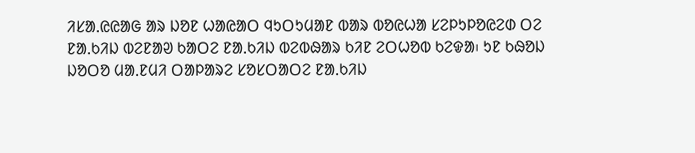ᱤᱥᱟᱹᱭᱭᱟᱜ ᱟᱨ ᱡᱚᱱ ᱦᱟᱭᱟᱛ ᱧᱩᱛᱩᱢᱟᱱ ᱵᱟᱨ ᱵᱚᱭᱦᱟ ᱥᱮᱞᱩᱞᱚᱭᱮᱰ ᱛᱮ ᱱᱟᱹᱠᱤᱡ ᱵᱮᱱᱟᱣ ᱠᱟᱛᱮ ᱱᱟᱹᱠᱤᱡ ᱵᱮᱵᱷᱟᱨ ᱠᱤᱱ ᱮᱛᱦᱚᱵ ᱠᱮᱫᱟ᱾ ᱩᱱ ᱠᱷᱚᱡ ᱡᱚᱛᱚ ᱢᱟᱹᱱᱢᱤ ᱛᱟᱞᱟᱨᱮ ᱥᱚᱥᱛᱟᱛᱮ ᱱᱟᱹᱠᱤᱡ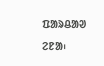ᱯᱟᱨᱪᱟᱣ ᱮᱱᱟ᱾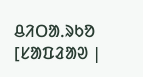ᱪᱤᱛᱟᱹᱨᱠᱚ
[ᱥᱟᱯᱲᱟᱣ |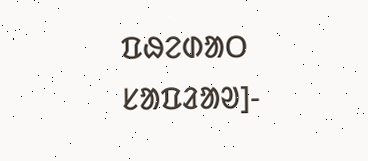ᱯᱷᱮᱰᱟᱛ ᱥᱟᱯᱲᱟᱣ]-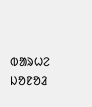ᱵᱟᱨᱦᱮ ᱡᱚᱱᱚᱲ